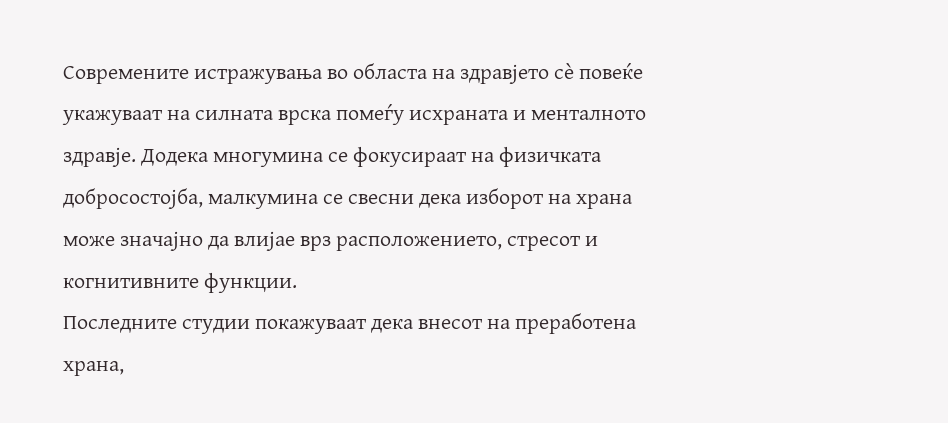Современите истражувања во областа на здравјето сè повеќе укажуваат на силната врска помеѓу исхраната и менталното здравје. Додека многумина се фокусираат на физичката добросостојба, малкумина се свесни дека изборот на храна може значајно да влијае врз расположението, стресот и когнитивните функции.
Последните студии покажуваат дека внесот на преработена храна,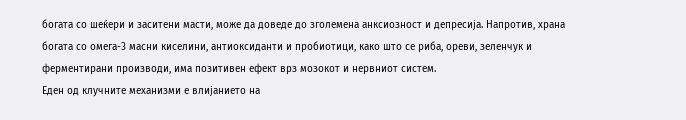богата со шеќери и заситени масти, може да доведе до зголемена анксиозност и депресија. Напротив, храна богата со омега-3 масни киселини, антиоксиданти и пробиотици, како што се риба, ореви, зеленчук и ферментирани производи, има позитивен ефект врз мозокот и нервниот систем.
Еден од клучните механизми е влијанието на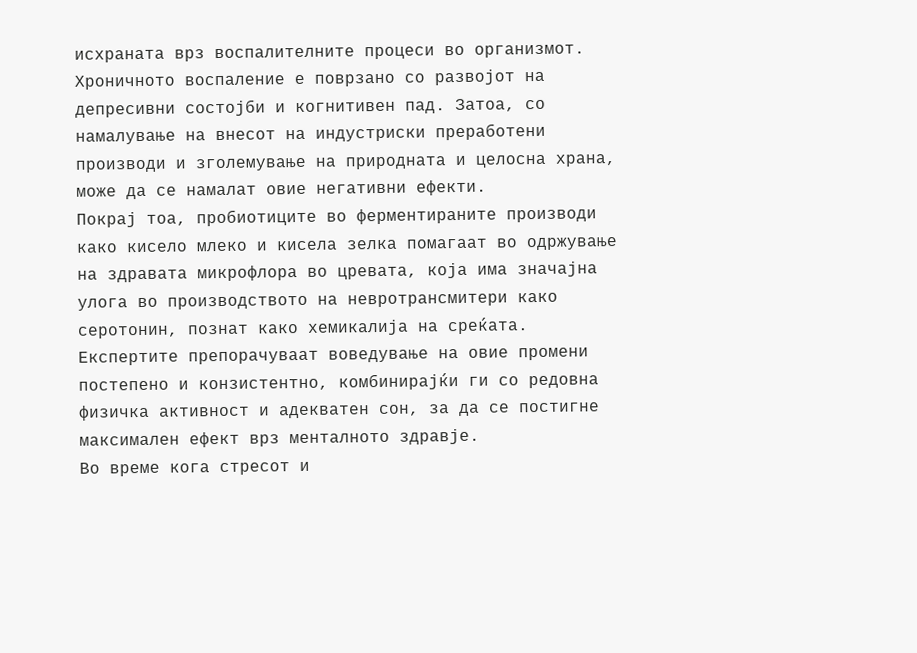исхраната врз воспалителните процеси во организмот. Хроничното воспаление е поврзано со развојот на депресивни состојби и когнитивен пад. Затоа, со намалување на внесот на индустриски преработени производи и зголемување на природната и целосна храна, може да се намалат овие негативни ефекти.
Покрај тоа, пробиотиците во ферментираните производи како кисело млеко и кисела зелка помагаат во одржување на здравата микрофлора во цревата, која има значајна улога во производството на невротрансмитери како серотонин, познат како хемикалија на среќата.
Експертите препорачуваат воведување на овие промени постепено и конзистентно, комбинирајќи ги со редовна физичка активност и адекватен сон, за да се постигне максимален ефект врз менталното здравје.
Во време кога стресот и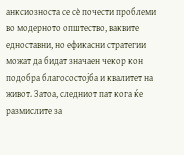анксиозноста се сè почести проблеми во модерното општество, ваквите едноставни, но ефикасни стратегии можат да бидат значаен чекор кон подобра благосостојба и квалитет на живот. Затоа, следниот пат кога ќе размислите за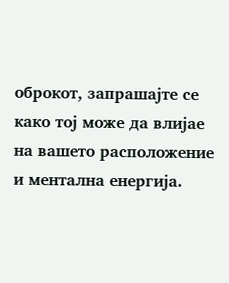оброкот, запрашајте се како тој може да влијае на вашето расположение и ментална енергија.